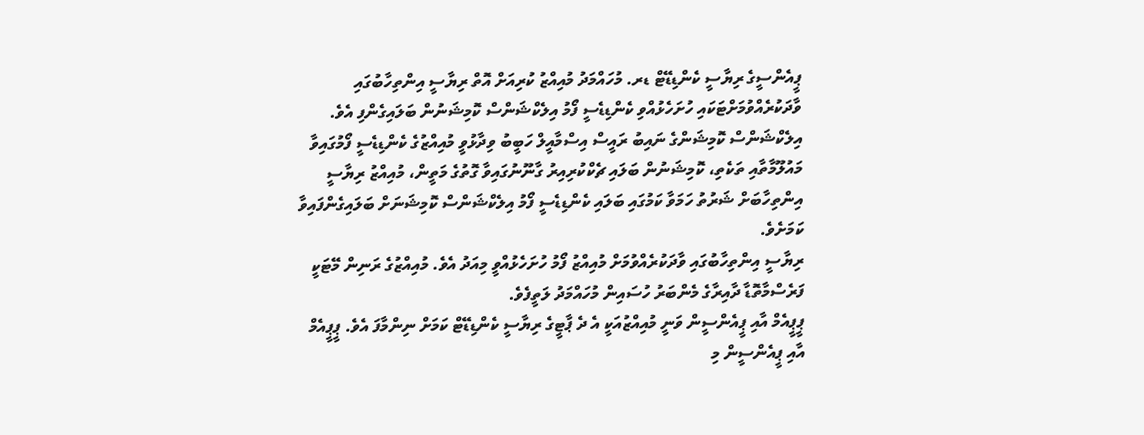ޕީއެންސީގެ ރިޔާސީ ކެންޑިޑޭޓް ޑރ. މުހައްމަދު މުއިއްޒު ކުރިއަށް އޮތް ރިޔާސީ އިންތިހާބުގައި ވާދަކުރެއްވުމަށްޓަކައި ހުށަހެޅުއްވި ކެންޑިޑެސީ ފޯމު އިލެކްޝަންސް ކޮމިޝަނުން ބަލައިގެންފި އެވެ.
އިލެކްޝަންސް ކޮމިޝަންގެ ނައިބު ރައީސް އިސްމާއީލް ހަބީބު ވިދާޅުވީ މުއިއްޒުގެ ކެންޑިޑެސީ ފޯމުގައިވާ މައުލޫމާތާއި ތަކެތި، ކޮމިޝަނުން ބަލައި ޗެކްކުރިއިރު ގާނޫނުގައިވާ ގޮތުގެ މަތީން، މުއިއްޒު ރިޔާސީ އިންތިހާބަށް ޝަރުތު ހަމަވާ ކަމުގައި ބަލައި ކެންޑިޑެސީ ފޯމު އިލެކްޝަންސް ކޮމިޝަނަށް ބަލައިގެންފައިވާ ކަމަށެވެ.
ރިޔާސީ އިންތިހާބުގައި ވާދަކުރެއްވުމަށް މުއިއްޒު ފޯމު ހުށަހެޅުއްވީ މިއަދު އެވެ. މުއިއްޒުގެ ރަނިން މޭޓަކީ ފަރެސްމާތޮޑާ ދާއިރާގެ މެންބަރު ހުސައިން މުހައްމަދު ލަތީފެވެ.
ޕީޕީއެމް އާއި ޕީއެންސީން ވަނީ މުއިއްޒުއަކީ އެ ދެ ޕާޓީގެ ރިޔާސީ ކެންޑިޑޭޓް ކަމަށް ނިންމާފަ އެވެ. ޕީޕީއެމް އާއި ޕީއެންސީން މި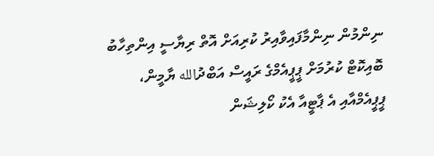ނިންމުން ނިންމާފައިވާއިރު ކުރިއަށް އޮތް ރިޔާސީ އިންތިހާބު ބޮއިކޮޓް ކުރުމަށް ޕީޕީއެމްގެ ރައީސް އަބްދުالله ޔާމީން، ޕީޕީއެމްއާއި އެ ޕާޓީއާ އެކު ކޯލިޝަން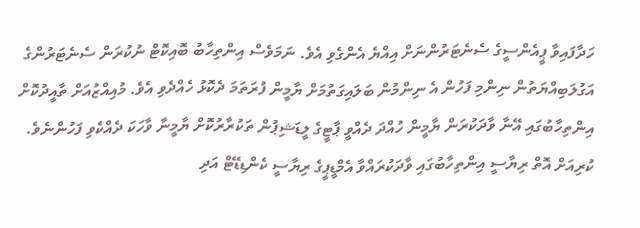ހަދާފައިވާ ޕީއެންސީގެ ސެނެޓަރުންނަށް އިއްޔެ އެންގެވި އެވެ. ނަމަވެސް އިންތިހާބު ބޮއިކޮޓް ނުކުރަން ސެނެޓަރުންގެ އަގުލަބިއްޔަތުން ނިންމި ފަހުން އެ ނިންމުން ބަލައިގަތުމަށް ޔާމީން ފުރަތަމަ ދެކޮޅު ހެއްދެވި އެވެ. މުއިއްޒުއަށް ތާއީދުކޮށް އިންތިހާބުގައި އޭނާ ވާދަކުރަން ޔާމީން ހުއްދަ ދެއްވީ ޕާޓީގެ ލީޑަޝިޕުން ތަކުރާރުކޮށް ޔާމީނާ ވާހަކަ ދެއްކެވި ފަހުންނެވެ.
ކުރިއަށް އޮތް ރިޔާސީ އިންތިހާބުގައި ވާދަކުރައްވާ އެމްޑީޕީގެ ރިޔާސީ ކެންޑިޑޭޓް އަދި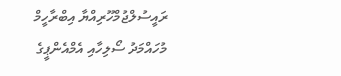ރައީސުލްޖުމްހޫރިއްޔާ އިބްރާހީމް މުހައްމަދު ސޯލިހާއި އެމްއެންޕީގެ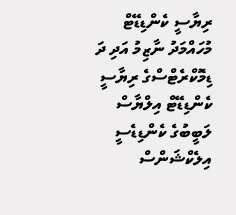ރިޔާސީ ކެންޑިޑޭޓް މުހައްމަދު ނާޒިމު އަދި ދަ ޑިމޮކްރެޓްސްގެ ރިޔާސީ ކެންޑިޑޭޓް އިލްޔާސް ލަބީބުގެ ކެންޑިޑެސީ އިލެކްޝަންސް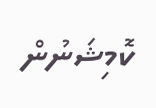ކޮމިޝަނުން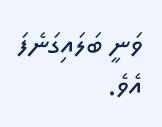ވަނީ ބަލައިގަނެފަ އެވެ.